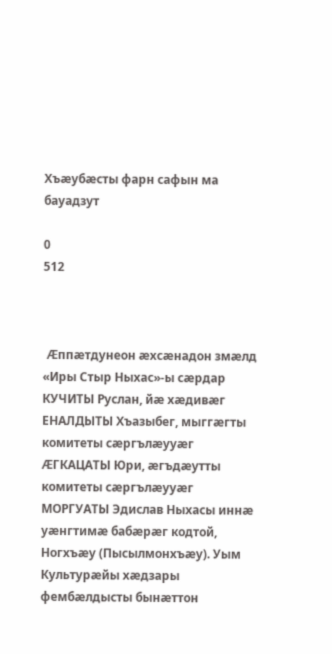Хъæубæсты фарн сафын ма бауадзут

0
512



 Æппæтдунеон æхсæнадон змæлд «Иры Стыр Ныхас»-ы сæрдар КУЧИТЫ Руслан, йæ хæдивæг ЕНАЛДЫТЫ Хъазыбег, мыггæгты комитеты сæргълæууæг ÆГКАЦАТЫ Юри, æгъдæутты комитеты сæргълæууæг МОРГУАТЫ Эдислав Ныхасы иннæ уæнгтимæ бабæрæг кодтой, Ногхъæу (Пысылмонхъæу). Уым Культурæйы хæдзары фембæлдысты бынæттон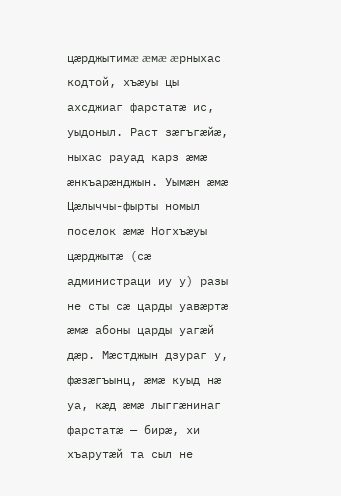цæрджытимæ æмæ æрныхас кодтой, хъæуы цы ахсджиаг фарстатæ ис, уыдоныл. Раст зæгъгæйæ, ныхас рауад карз æмæ æнкъарæнджын. Уымæн æмæ Цæлыччы-фырты номыл поселок æмæ Ногхъæуы цæрджытæ (сæ администраци иу у) разы не сты сæ царды уавæртæ æмæ абоны царды уагæй дæр. Мæстджын дзураг у, фæзæгъынц, æмæ куыд нæ уа, кæд æмæ лыггæнинаг фарстатæ — бирæ, хи хъарутæй та сыл не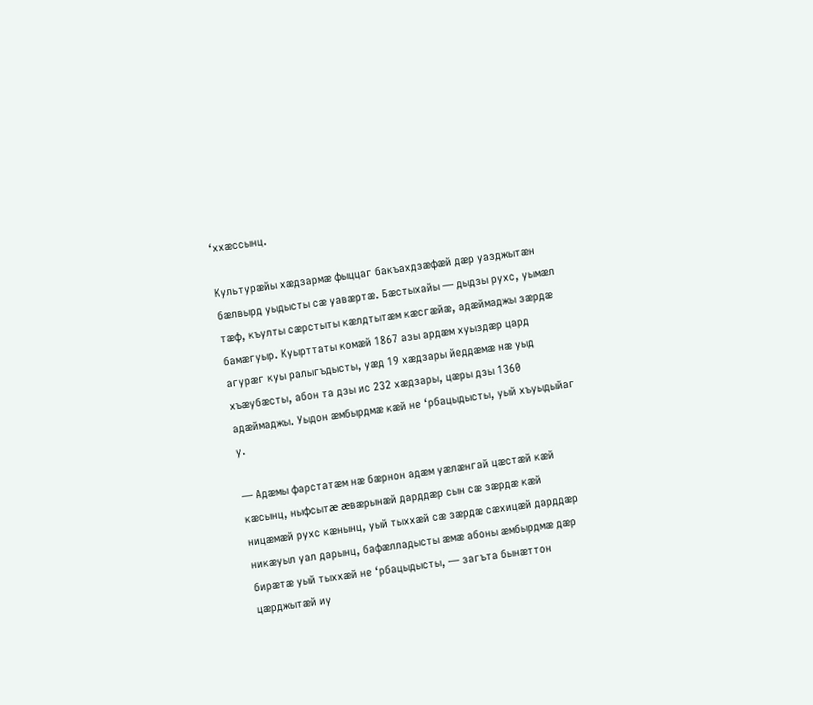‘ххæссынц.

Культурæйы хæдзармæ фыццаг бакъахдзæфæй дæр уазджытæн бæлвырд уыдысты сæ уавæртæ. Бæстыхайы — дыдзы рухс, уымæл тæф, къулты сæрстыты кæлдтытæм кæсгæйæ, адæймаджы зæрдæ бамæгуыр. Куырттаты комæй 1867 азы ардæм хуыздæр цард агурæг куы ралыгъдысты, уæд 19 хæдзары йеддæмæ нæ уыд хъæубæсты, абон та дзы ис 232 хæдзары, цæры дзы 1360 адæймаджы. Уыдон æмбырдмæ кæй не ‘рбацыдысты, уый хъуыдыйаг у.

— Адæмы фарстатæм нæ бæрнон адæм уæлæнгай цæстæй кæй кæсынц, ныфсытæ æвæрынæй дарддæр сын сæ зæрдæ кæй ницæмæй рухс кæнынц, уый тыххæй сæ зæрдæ сæхицæй дарддæр никæуыл уал дарынц, бафæлладысты æмæ абоны æмбырдмæ дæр бирæтæ уый тыххæй не ‘рбацыдысты, — загъта бынæттон цæрджытæй иу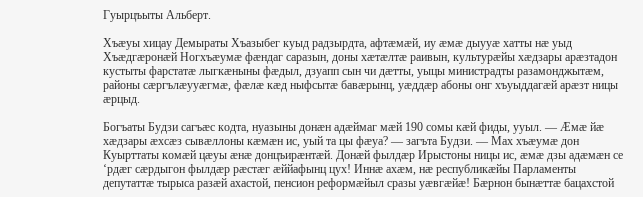Гуырцъыты Альберт.

Хъæуы хицау Демыраты Хъазыбег куыд радзырдта, афтæмæй, иу æмæ дыууæ хатты нæ уыд Хъæдгæронæй Ногхъæумæ фæндаг саразын, доны хæтæлтæ раивын, культурæйы хæдзары арæзтадон кустыты фарстатæ лыгкæныны фæдыл, дзуапп сын чи дæтты, уыцы министрадты разамонджытæм, районы сæргълæууæгмæ, фæлæ кæд ныфсытæ бавæрынц, уæддæр абоны онг хъуыддагæй арæзт ницы æрцыд.

Богъаты Будзи сагъæс кодта, нуазыны донæн адæймаг мæй 190 сомы кæй фиды, ууыл. — Æмæ йæ хæдзары æхсæз сывæллоны кæмæн ис, уый та цы фæуа? — загъта Будзи. — Мах хъæумæ дон Куырттаты комæй цæуы æнæ донцъирæнтæй. Донæй фылдæр Ирыстоны ницы ис, æмæ дзы адæмæн се ‘рдæг сæрдыгон фылдæр рæстæг æййафынц цух! Иннæ ахæм, нæ республикæйы Парламенты депутаттæ тырыса разæй ахастой, пенсион реформæйыл сразы уæвгæйæ! Бæрнон бынæттæ бацахстой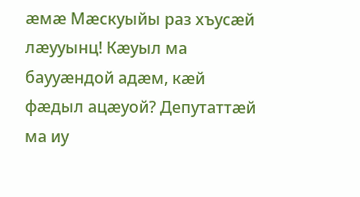æмæ Мæскуыйы раз хъусæй лæууынц! Кæуыл ма баууæндой адæм, кæй фæдыл ацæуой? Депутаттæй ма иу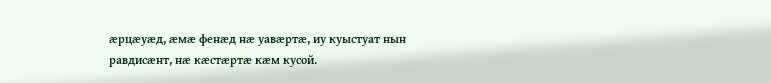æрцæуæд, æмæ фенæд нæ уавæртæ, иу куыстуат нын равдисæнт, нæ кæстæртæ кæм кусой.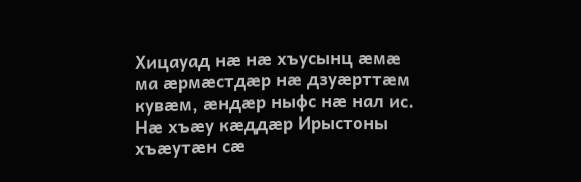Хицауад нæ нæ хъусынц æмæ ма æрмæстдæр нæ дзуæрттæм кувæм, æндæр ныфс нæ нал ис. Нæ хъæу кæддæр Ирыстоны хъæутæн сæ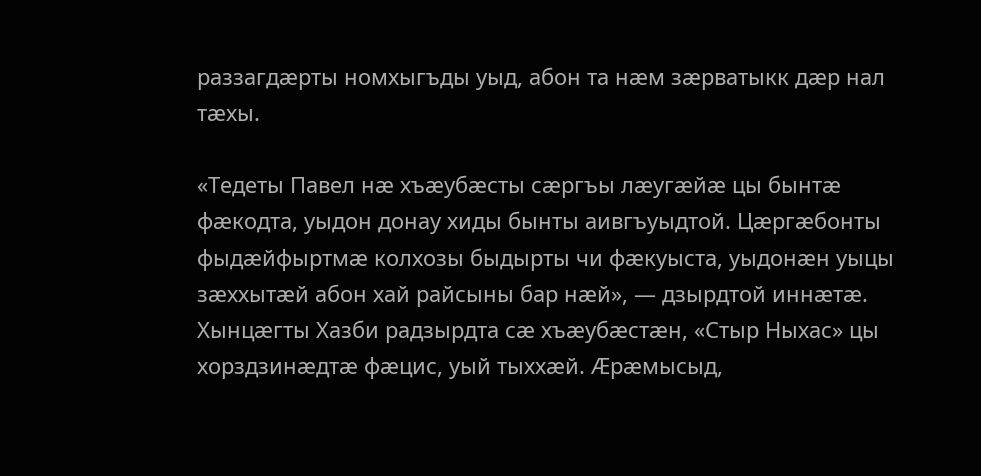раззагдæрты номхыгъды уыд, абон та нæм зæрватыкк дæр нал тæхы.

«Тедеты Павел нæ хъæубæсты сæргъы лæугæйæ цы бынтæ фæкодта, уыдон донау хиды бынты аивгъуыдтой. Цæргæбонты фыдæйфыртмæ колхозы быдырты чи фæкуыста, уыдонæн уыцы зæххытæй абон хай райсыны бар нæй», — дзырдтой иннæтæ. Хынцæгты Хазби радзырдта сæ хъæубæстæн, «Стыр Ныхас» цы хорздзинæдтæ фæцис, уый тыххæй. Æрæмысыд,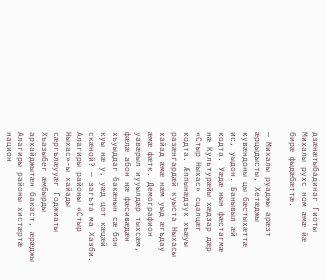дзæнæтыбадинаг Гиоты Михалы рухс ном æмæ йæ бирæ фыдæбæттæ.

— Михалы руаджы арæзт æрцыдысты, Хетæджы кувæндоны цы бæстыхæттæ ис, уыдон. Банывыл æй кодта. Уæдæ нын фæстагмæ нæ Культурæйы хæдзар дæр «Стыр Ныхас» сцалцæг кодта. Æппынæдзух хъæуы разæнгардæй куыста Ныхасы хайад æмæ нæм уыд æгъдау æмæ фæтк. Демографион уавæрыл иууылдæр тыхсæм, фæлæ абон нæ фæсивæдæн хъуыддаг бакæнын сæ бон куы нæ у, уæд цот кæцæй скæной? — загъта ма Хазби. Алагиры районы «Стыр Ныхас»-ы хайады сæргълæууæг Годжиаты Хъазыбег æмбырды архайджытæн бакаст, æрæджы Алагиры районы хистæртæ национ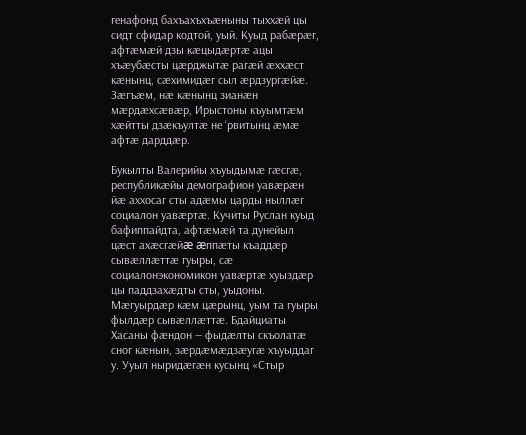генафонд бахъахъхъæныны тыххæй цы сидт сфидар кодтой, уый. Куыд рабæрæг, афтæмæй дзы кæцыдæртæ ацы хъæубæсты цæрджытæ рагæй æххæст кæнынц, сæхимидæг сыл æрдзургæйæ. Зæгъæм, нæ кæнынц зианæн мæрдæхсæвæр, Ирыстоны къуымтæм хæйтты дзæкъултæ не ‘рвитынц æмæ афтæ дарддæр.

Букылты Валерийы хъуыдымæ гæсгæ, республикæйы демографион уавæрæн йæ аххосаг сты адæмы царды ныллæг социалон уавæртæ. Кучиты Руслан куыд бафиппайдта, афтæмæй та дунейыл цæст ахæсгæйæ æппæты къаддæр сывæллæттæ гуыры, сæ социалонэкономикон уавæртæ хуыздæр цы паддзахæдты сты, уыдоны. Мæгуырдæр кæм цæрынц, уым та гуыры фылдæр сывæллæттæ. Бдайциаты Хасаны фæндон — фыдæлты скъолатæ сног кæнын, зæрдæмæдзæугæ хъуыддаг у. Ууыл ныридæгæн кусынц «Стыр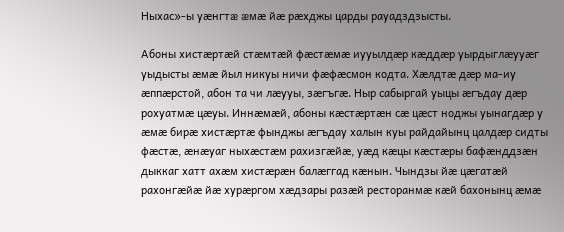Ныхас»-ы уæнгтæ æмæ йæ рæхджы царды рауадздзысты.

Абоны хистæртæй стæмтæй фæстæмæ иууылдæр кæддæр уырдыглæууæг уыдысты æмæ йыл никуы ничи фæфæсмон кодта. Хæлдтæ дæр ма-иу æппæрстой, абон та чи лæууы, зæгъгæ. Ныр сабыргай уыцы æгъдау дæр рохуатмæ цæуы. Иннæмæй, абоны кæстæртæн сæ цæст ноджы уынагдæр у æмæ бирæ хистæртæ фынджы æгъдау халын куы райдайынц цалдæр сидты фæстæ, æнæуаг ныхæстæм рахизгæйæ, уæд кæцы кæстæры бафæнддзæн дыккаг хатт ахæм хистæрæн балæггад кæнын. Чындзы йæ цæгатæй рахонгæйæ йæ хурæргом хæдзары разæй ресторанмæ кæй бахонынц æмæ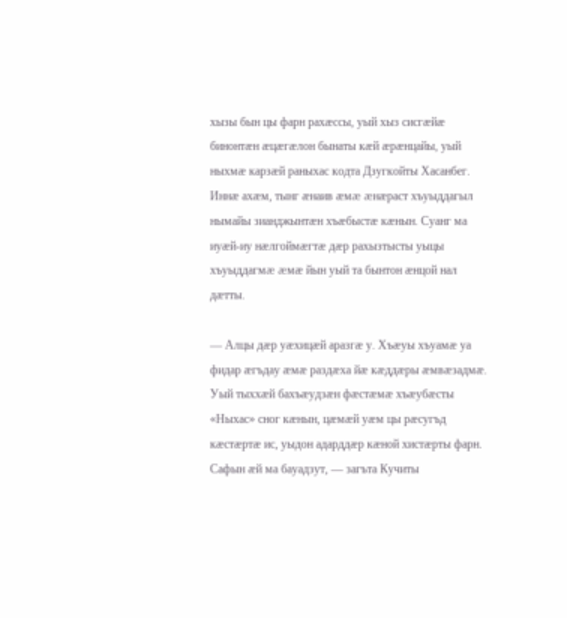хызы бын цы фарн рахæссы, уый хыз сисгæйæ бинонтæн æцæгæлон бынаты кæй æрæнцайы, уый ныхмæ карзæй раныхас кодта Дзугкойты Хасанбег. Иннæ ахæм, тынг æнаив æмæ æнæраст хъуыддагыл нымайы зианджынтæн хъæбыстæ кæнын. Суанг ма иуæй-иу нæлгоймæгтæ дæр рахызтысты уыцы хъуыддагмæ æмæ йын уый та бынтон æнцой нал дæтты.

— Алцы дæр уæхицæй аразгæ у. Хъæуы хъуамæ уа фидар æгъдау æмæ раздæха йæ кæддæры æмвæзадмæ. Уый тыххæй бахъæудзæн фæстæмæ хъæубæсты «Ныхас» сног кæнын, цæмæй уæм цы рæсугъд кæстæртæ ис, уыдон адарддæр кæной хистæрты фарн. Сафын æй ма бауадзут, — загъта Кучиты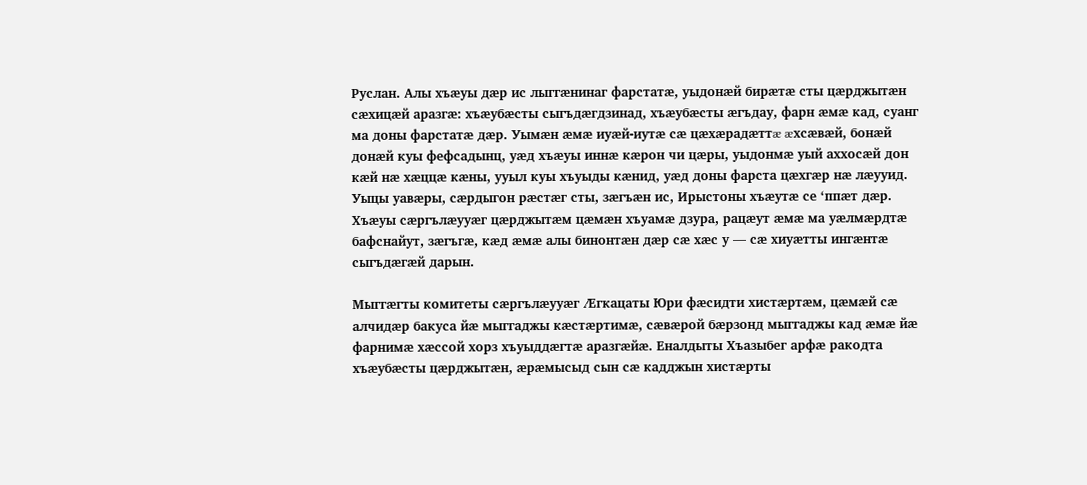Руслан. Алы хъæуы дæр ис лыггæнинаг фарстатæ, уыдонæй бирæтæ сты цæрджытæн сæхицæй аразгæ: хъæубæсты сыгъдæгдзинад, хъæубæсты æгъдау, фарн æмæ кад, суанг ма доны фарстатæ дæр. Уымæн æмæ иуæй-иутæ сæ цæхæрадæттæ æхсæвæй, бонæй донæй куы фефсадынц, уæд хъæуы иннæ кæрон чи цæры, уыдонмæ уый аххосæй дон кæй нæ хæццæ кæны, ууыл куы хъуыды кæнид, уæд доны фарста цæхгæр нæ лæууид. Уыцы уавæры, сæрдыгон рæстæг сты, зæгъæн ис, Ирыстоны хъæутæ се ‘ппæт дæр. Хъæуы сæргълæууæг цæрджытæм цæмæн хъуамæ дзура, рацæут æмæ ма уæлмæрдтæ бафснайут, зæгъгæ, кæд æмæ алы бинонтæн дæр сæ хæс у — сæ хиуæтты ингæнтæ сыгъдæгæй дарын.

Мыггæгты комитеты сæргълæууæг Æгкацаты Юри фæсидти хистæртæм, цæмæй сæ алчидæр бакуса йæ мыггаджы кæстæртимæ, сæвæрой бæрзонд мыггаджы кад æмæ йæ фарнимæ хæссой хорз хъуыддæгтæ аразгæйæ. Еналдыты Хъазыбег арфæ ракодта хъæубæсты цæрджытæн, æрæмысыд сын сæ кадджын хистæрты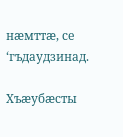нæмттæ, се ‘гъдаудзинад.

Хъæубæсты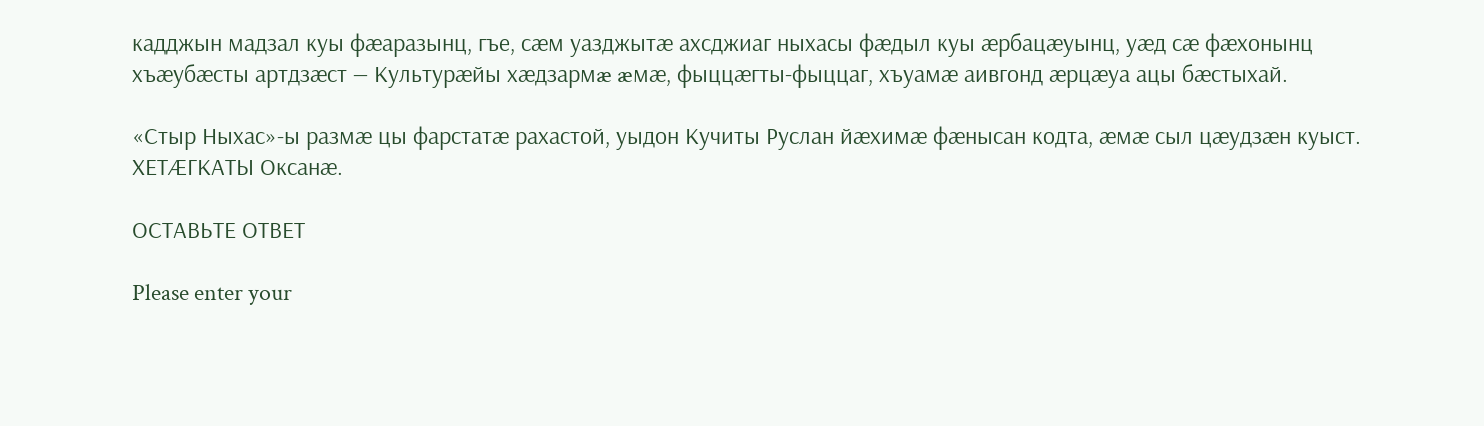кадджын мадзал куы фæаразынц, гъе, сæм уазджытæ ахсджиаг ныхасы фæдыл куы æрбацæуынц, уæд сæ фæхонынц хъæубæсты артдзæст — Культурæйы хæдзармæ æмæ, фыццæгты-фыццаг, хъуамæ аивгонд æрцæуа ацы бæстыхай.

«Стыр Ныхас»-ы размæ цы фарстатæ рахастой, уыдон Кучиты Руслан йæхимæ фæнысан кодта, æмæ сыл цæудзæн куыст. ХЕТÆГКАТЫ Оксанæ.

ОСТАВЬТЕ ОТВЕТ

Please enter your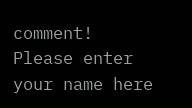comment!
Please enter your name here